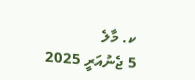ކ. މާލެ
5 ޖެނުއަރީ 2025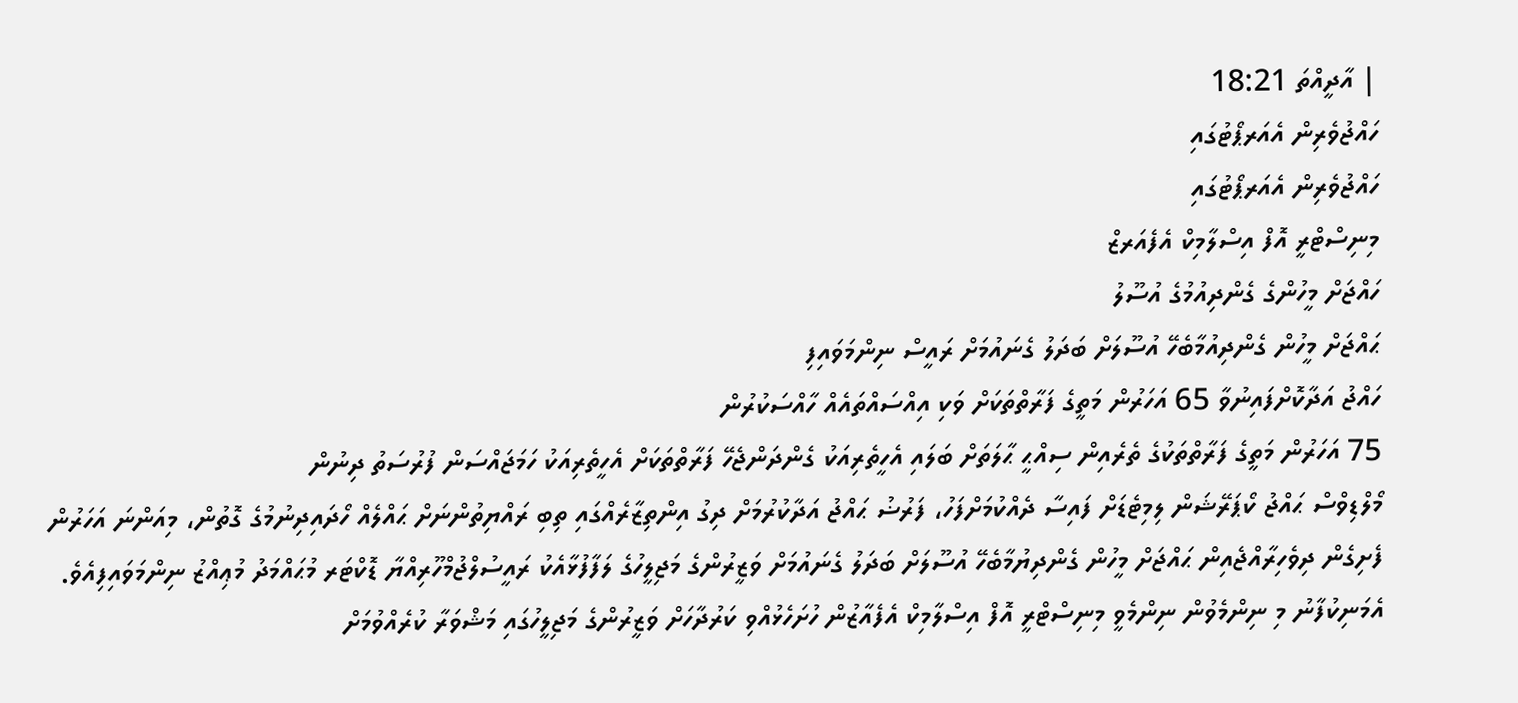| އާދީއްތަ 18:21
ހައްޖުވެރިން އެއަރޕޯޓުގައި
ހައްޖުވެރިން އެއަރޕޯޓުގައި
މިނިސްޓްރީ އޮފް އިސްލާމިކް އެފެއަރޒް
ހައްޖަށް މީހުންގެ ގެންދިއުމުގެ އުސޫލު
ޙައްޖަށް މީހުން ގެންދިއުމާބެހޭ އުސޫލަށް ބަދަލު ގެނައުމަށް ރައީސް ނިންމަވައިފި
ހައްޖު އަދާކޮށްފައިނުވާ 65 އަހަރުން މަތީގެ ފަރާތްތަކަށް ވަކި އިއްސައްތައެއް ހާއްސަކުރުން
75 އަހަރުން މަތީގެ ފަރާތްތަކުގެ ތެރެއިން ސިއްޙީ ޙާލަތަށް ބަލައި އެހީތެރިއަކު ގެންދަންޖެހޭ ފަރާތްތަކަށް އެހީތެރިއަކު ހަމަޖައްސަން ފުރުސަތު ދިނުން
މޯލްޑިވްސް ޙައްޖު ކޯޕަރޭޝަން ލިމިޓެޑަށް ފައިސާ ދެއްކުމަށްފަހު، ފަރުޟު ޙައްޖު އަދާކުރުމަށް ދިގު އިންތިޒާރެއްގައި ތިބި ރައްޔިތުންނަށް ޙައްލެއް ހޯދައިދިނުމުގެ ގޮތުން، މިއަންނަ އަހަރުން ފެށިގެން ދިވެހިރާއްޖެއިން ޙައްޖަށް މީހުން ގެންދިޔުމާބެހޭ އުސޫލަށް ބަދަލު ގެނައުމަށް ވަޒީރުންގެ މަޖިލީހުގެ ލަފާފުޅާއެކު ރައީސުލްޖުމްހޫރިއްޔާ ޑޮކްޓަރ މުޙައްމަދު މުޢިއްޒު ނިންމަވައިފިއެވެ.
އެމަނިކުފާނު މި ނިންމެވުން ނިންމެވީ މިނިސްޓްރީ އޮފް އިސްލާމިކް އެފެއާޒުން ހުށަހެޅުއްވި ކަރުދާހަށް ވަޒީރުންގެ މަޖިލީހުގައި މަޝްވަރާ ކުރެއްވުމަށް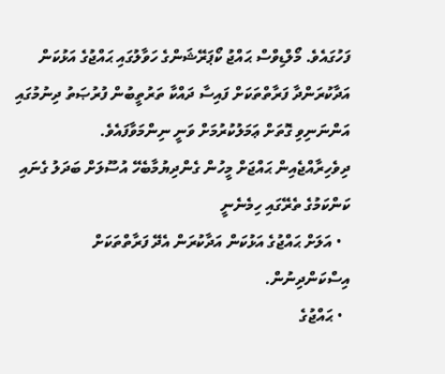ފަހުގައެވެ. މޯލްޑިވްސް ޙައްޖު ކޯޕަރޭޝަންގެ ހަވާލުގައި ޙައްޖުގެ އަޅުކަން އަދާކުރަންދާ ފަރާތްތަކަށް ފައިސާ ދައްކާ ތަރުތީބުން ފުރުޞަތު ދިނުމުގައި އަންނަނިވި ގޮތަށް ޢަމަލުކުރުމަށް ވަނީ ނިންމަވާފައެވެ.
ދިވެހިރާއްޖެއިން ޙައްޖަށް މީހުން ގެންދިޔުމާބެހޭ އުސޫލަށް ބަދަލު ގެނައި ކަންކަމުގެ ތެރޭގައި ހިމެނެނީ
  • އަލަށް ޙައްޖުގެ އަޅުކަން އަދާކުރަން އެދޭ ފަރާތްތަކަށް އިސްކަންދިނުން.
  • ޙައްޖުގެ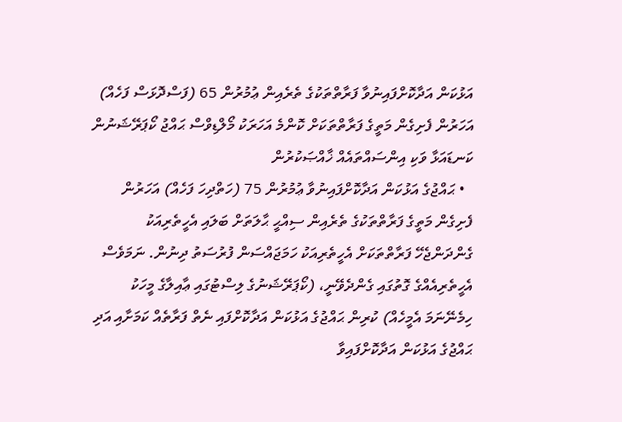އަޅުކަން އަދާކޮށްފައިނުވާ ފަރާތްތަކުގެ ތެރެއިން ޢުމުރުން 65 (ފަސްދޮޅަސް ފަހެއް) އަހަރުން ފެށިގެން މަތީގެ ފަރާތްތަކަށް ކޮންމެ އަހަރަކު މޯލްޑިވްސް ޙައްޖު ކޯޕަރޭޝަނުން ކަނޑައަޅާ ވަކި އިންސައްތައެއް ޚާއްޞަކުރުން
  • ޙައްޖުގެ އަޅުކަން އަދާކޮށްފައިނުވާ ޢުމުރުން 75 (ހަތްދިހަ ފަހެއް) އަހަރުން ފެށިގެން މަތީގެ ފަރާތްތަކުގެ ތެރެއިން ސިއްޙީ ޙާލަތަށް ބަލައި އެހީތެރިއަކު ގެންދަންޖެހޭ ފަރާތްތަކަށް އެހީތެރިއަކު ހަމަޖައްސަން ފުރުސަތު ދިނުން. ނަމަވެސް އެހީތެރިއެއްގެ ގޮތުގައި ގެންދެވޭނީ، (ކޯޕަރޭޝަނުގެ ލިސްޓުގައި ޢާއިލާގެ މީހަކު ހިމެނޭނަމަ އެމީހެއް) ކުރިން ޙައްޖުގެ އަޅުކަން އަދާކޮށްފައި ނެތް ފަރާތެއް ކަމަށާއި އަދި ޙައްޖުގެ އަޅުކަން އަދާކޮށްފައިވާ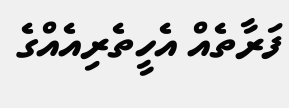ފަރާތެއް އެހީތެރިއެއްގެ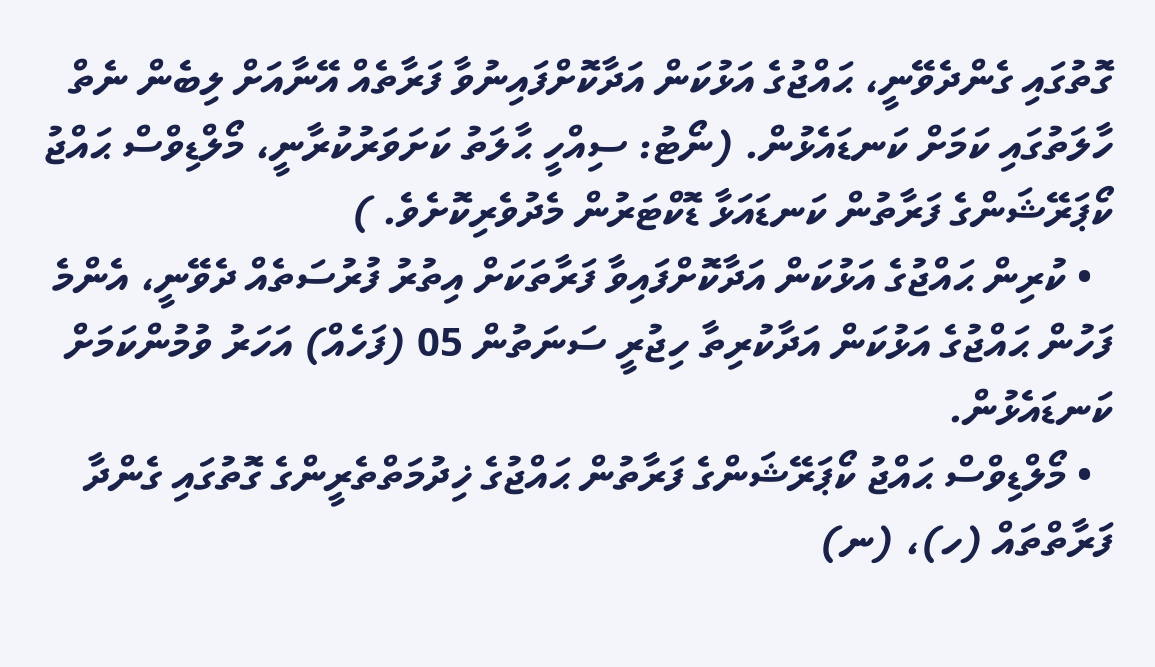ގޮތުގައި ގެންދެވޭނީ، ޙައްޖުގެ އަޅުކަން އަދާކޮށްފައިނުވާ ފަރާތެއް އޭނާއަށް ލިބެން ނެތް ހާލަތުގައި ކަމަށް ކަނޑައެޅުން. (ނޯޓު: ސިއްހީ ޙާލަތު ކަށަވަރުކުރާނީ، މޯލްޑިވްސް ޙައްޖު ކޯޕަރޭޝަންގެ ފަރާތުން ކަނޑައަޅާ ޑޮކްޓަރުން މެދުވެރިކޮށެވެ. )
  • ކުރިން ޙައްޖުގެ އަޅުކަން އަދާކޮށްފައިވާ ފަރާތަކަށް އިތުރު ފުރުސަތެއް ދެވޭނީ، އެންމެ ފަހުން ޙައްޖުގެ އަޅުކަން އަދާކުރިތާ ހިޖުރީ ސަނަތުން 05 (ފަހެއް) އަހަރު ވުމުންކަމަށް ކަނޑައެޅުން.
  • މޯލްޑިވްސް ޙައްޖު ކޯޕަރޭޝަންގެ ފަރާތުން ޙައްޖުގެ ޚިދުމަތްތެރީންގެ ގޮތުގައި ގެންދާ ފަރާތްތައް (ހ)، (ނ)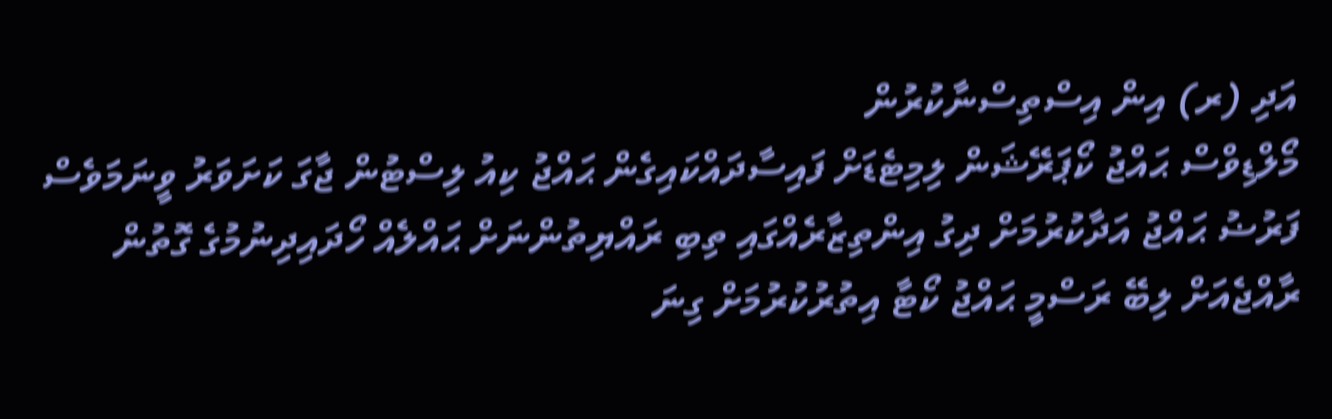އަދި (ރ) އިން އިސްތިސްނާކުރުން
މޯލްޑިވްސް ޙައްޖު ކޯޕަރޭޝަން ލިމިޓެޑަށް ފައިސާދައްކައިގެން ޙައްޖު ކިއު ލިސްޓުން ޖާގަ ކަށަވަރު ވީނަމަވެސް ފަރުޟު ޙައްޖު އަދާކުރުމަށް ދިގު އިންތިޒާރެއްގައި ތިބި ރައްޔިތުންނަށް ޙައްލެއް ހޯދައިދިނުމުގެ ގޮތުން ރާއްޖެއަށް ލިބޭ ރަސްމީ ޙައްޖު ކޯޓާ އިތުރުކުރުމަށް ގިނަ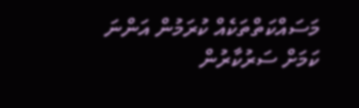މަސައްކަތްތަކެއް ކުރަމުން އަންނަ ކަމަށް ސަރުކާރުން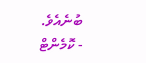ބުނެއެވެ.
- ކޮމެންޓް